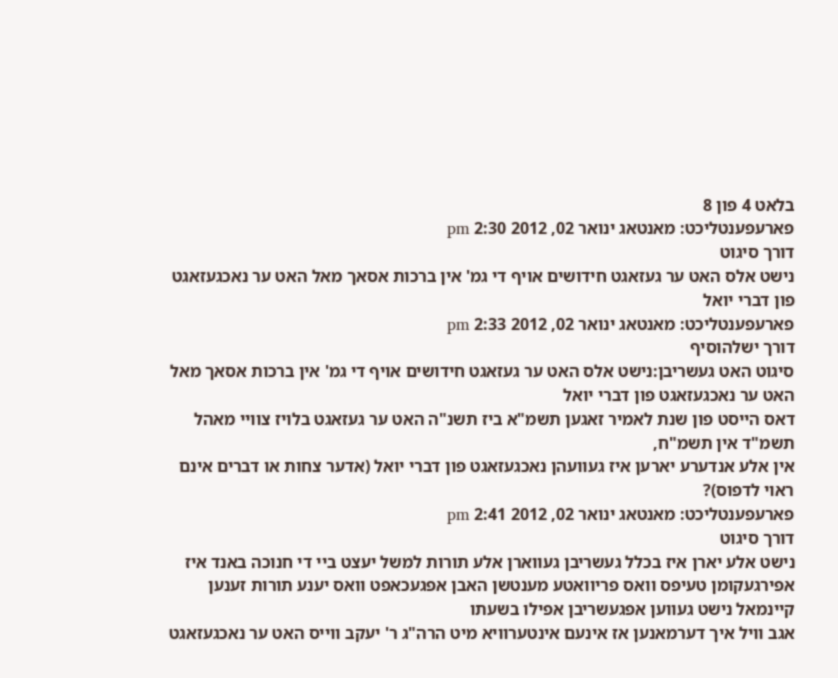בלאט 4 פון 8
פארעפענטליכט: מאנטאג ינואר 02, 2012 2:30 pm
דורך סיגוט
נישט אלס האט ער געזאגט חידושים אויף די גמ' אין ברכות אסאך מאל האט ער נאכגעזאגט פון דברי יואל
פארעפענטליכט: מאנטאג ינואר 02, 2012 2:33 pm
דורך ישלהוסיף
סיגוט האט געשריבן:נישט אלס האט ער געזאגט חידושים אויף די גמ' אין ברכות אסאך מאל האט ער נאכגעזאגט פון דברי יואל
דאס הייסט פון שנת לאמיר זאגען תשמ"א ביז תשנ"ה האט ער געזאגט בלויז צוויי מאהל תשמ"ד אין תשמ"ח,
אין אלע אנדערע יארען איז געוועהן נאכגעזאגט פון דברי יואל (אדער צחות או דברים אינם ראוי לדפוס)?
פארעפענטליכט: מאנטאג ינואר 02, 2012 2:41 pm
דורך סיגוט
נישט אלע יארן איז בכלל געשריבן געווארן אלע תורות למשל יעצט ביי די חנוכה באנד איז אפירגעקומן טעיפס וואס פריוואטע מענטשן האבן אפגעכאפט וואס יענע תורות זענען קיינמאל נישט געווען אפגעשריבן אפילו בשעתו
אגב וויל איך דערמאנען אז אינעם אינטערוויא מיט הרה"ג ר' יעקב ווייס האט ער נאכגעזאגט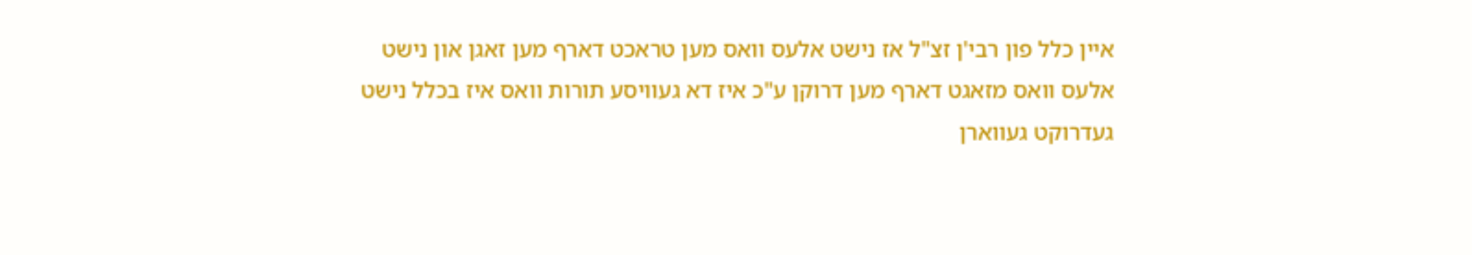איין כלל פון רבי'ן זצ"ל אז נישט אלעס וואס מען טראכט דארף מען זאגן און נישט אלעס וואס מזאגט דארף מען דרוקן ע"כ איז דא געוויסע תורות וואס איז בכלל נישט געדרוקט געווארן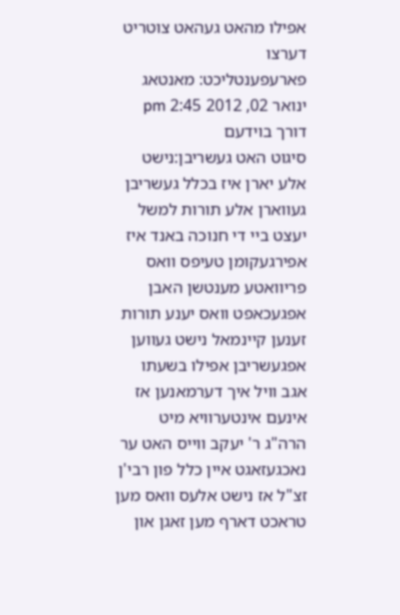אפילו מהאט געהאט צוטריט דערצו
פארעפענטליכט: מאנטאג ינואר 02, 2012 2:45 pm
דורך בוידעם
סיגוט האט געשריבן:נישט אלע יארן איז בכלל געשריבן געווארן אלע תורות למשל יעצט ביי די חנוכה באנד איז אפירגעקומן טעיפס וואס פריוואטע מענטשן האבן אפגעכאפט וואס יענע תורות זענען קיינמאל נישט געווען אפגעשריבן אפילו בשעתו
אגב וויל איך דערמאנען אז אינעם אינטערוויא מיט הרה"ג ר' יעקב ווייס האט ער נאכגעזאגט איין כלל פון רבי'ן זצ"ל אז נישט אלעס וואס מען טראכט דארף מען זאגן און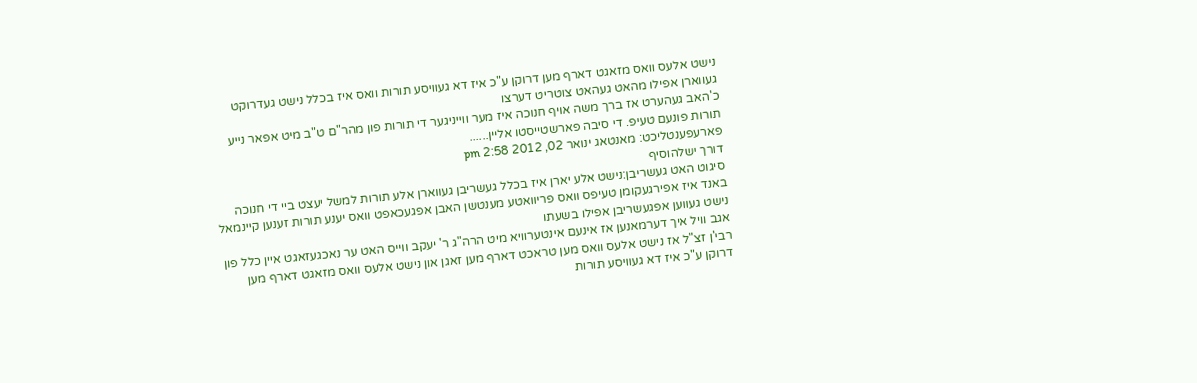נישט אלעס וואס מזאגט דארף מען דרוקן ע"כ איז דא געוויסע תורות וואס איז בכלל נישט געדרוקט געווארן אפילו מהאט געהאט צוטריט דערצו
כ'האב געהערט אז ברך משה אויף חנוכה איז מער ווייניגער די תורות פון מהר"ם ט"ב מיט אפאר נייע תורות פונעם טעיפ. די סיבה פארשטייסטו אליין......
פארעפענטליכט: מאנטאג ינואר 02, 2012 2:58 pm
דורך ישלהוסיף
סיגוט האט געשריבן:נישט אלע יארן איז בכלל געשריבן געווארן אלע תורות למשל יעצט ביי די חנוכה באנד איז אפירגעקומן טעיפס וואס פריוואטע מענטשן האבן אפגעכאפט וואס יענע תורות זענען קיינמאל נישט געווען אפגעשריבן אפילו בשעתו
אגב וויל איך דערמאנען אז אינעם אינטערוויא מיט הרה"ג ר' יעקב ווייס האט ער נאכגעזאגט איין כלל פון רבי'ן זצ"ל אז נישט אלעס וואס מען טראכט דארף מען זאגן און נישט אלעס וואס מזאגט דארף מען דרוקן ע"כ איז דא געוויסע תורות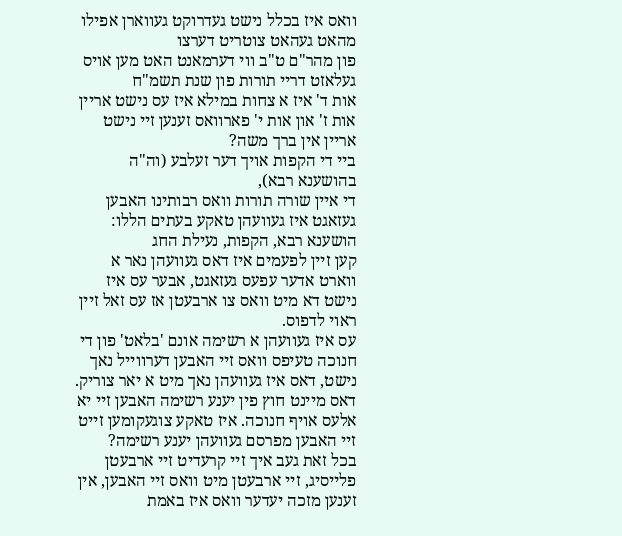וואס איז בכלל נישט געדרוקט געווארן אפילו מהאט געהאט צוטריט דערצו
פון מהר"ם ט"ב ווי דערמאנט האט מען אויס געלאזט דריי תורות פון שנת תשמ"ח
אות ד' איז א צחות במילא איז עס נישט אריין
אות ז' און אות י' פארוואס זענען זיי נישט אריין אין ברך משה?
ביי די הקפות אויך דער זעלבע (וה"ה בהושענא רבא),
די איין שורה תורות וואס רבותינו האבען געזאגט איז געוועהן טאקע בעתים הללו: הושענא רבא, הקפות, נעילת החג
קען זיין לפעמים איז דאס געוועהן נאר א ווארט אדער עפעס געזאגט, אבער עס איז נישט דא מיט וואס צו ארבעטן אז עס זאל זיין ראוי לדפוס.
עס איז געוועהן א רשימה אונם 'בלאט' פון די חנוכה טעיפס וואס זיי האבען דערווייל נאך נישט, דאס איז געוועהן נאך מיט א יאר צוריק. דאס מיינט חוץ פין יענע רשימה האבען זיי יא אלעס אויף חנוכה. איז טאקע צוגעקומען זייט זיי האבען מפרסם געוועהן יענע רשימה?
בכל זאת געב איך זיי קרעדיט זיי ארבעטן פלייסיג, זיי ארבעטן מיט וואס זיי האבען, אין זענען מזכה יעדער וואס איז באמת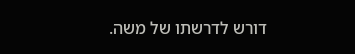דורש לדרשתו של משה.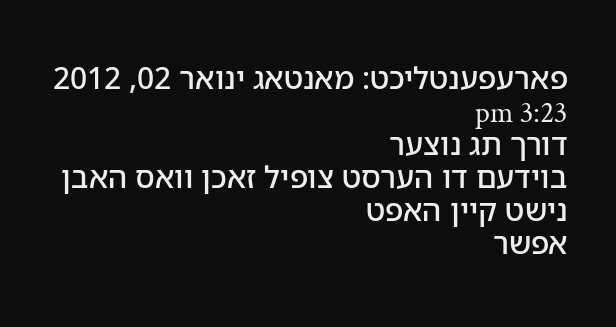פארעפענטליכט: מאנטאג ינואר 02, 2012 3:23 pm
דורך תג נוצער
בוידעם דו הערסט צופיל זאכן וואס האבן נישט קיין האפט
אפשר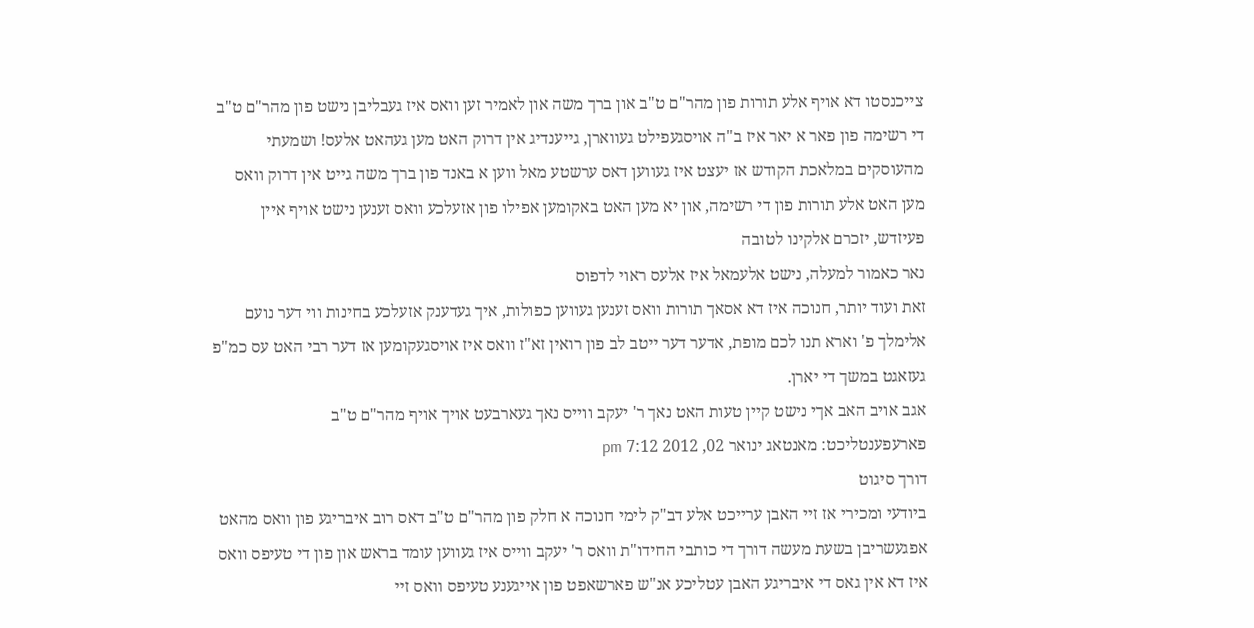צייכנסטו דא אויף אלע תורות פון מהר"ם ט"ב און ברך משה און לאמיר זען וואס איז געבליבן נישט פון מהר"ם ט"ב
די רשימה פון פאר א יאר איז ב"ה אויסגעפילט געווארן, גייענדיג אין דרוק האט מען געהאט אלעס! ושמעתי מהעוסקים במלאכת הקודש אז יעצט איז געווען דאס ערשטע מאל ווען א באנד פון ברך משה גייט אין דרוק וואס מען האט אלע תורות פון די רשימה, און יא מען האט באקומען אפילו פון אזעלכע וואס זענען נישט אויף איין פעיזדש, יזכרם אלקינו לטובה
נאר כאמור למעלה, נישט אלעמאל איז אלעס ראוי לדפוס
זאת ועוד יותר, חנוכה איז דא אסאך תורות וואס זענען געווען כפולות, איך געדענק אזעלכע בחינות ווי דער נועם אלימלך פ' וארא תנו לכם מופת, אדער דער ייטב לב פון רואין זא"ז וואס איז אויסגעקומען אז דער רבי האט עס כמ"פ געזאגט במשך די יארן.
אגב אויב האב אךי נישט קיין טעות האט נאך ר' יעקב ווייס נאך געארבעט אויך אויף מהר"ם ט"ב
פארעפענטליכט: מאנטאג ינואר 02, 2012 7:12 pm
דורך סיגוט
ביודעי ומכירי אז זיי האבן ערייכט אלע דב"ק לימי חנוכה א חלק פון מהר"ם ט"ב דאס רוב איבריגע פון וואס מהאט אפגעשריבן בשעת מעשה דורך די כותבי החידו"ת וואס ר' יעקב ווייס איז געווען עומד בראש און פון די טעיפס וואס איז דא אין גאס די איבריגע האבן עטליכע אנ"ש פארשאפט פון אייגענע טעיפס וואס זיי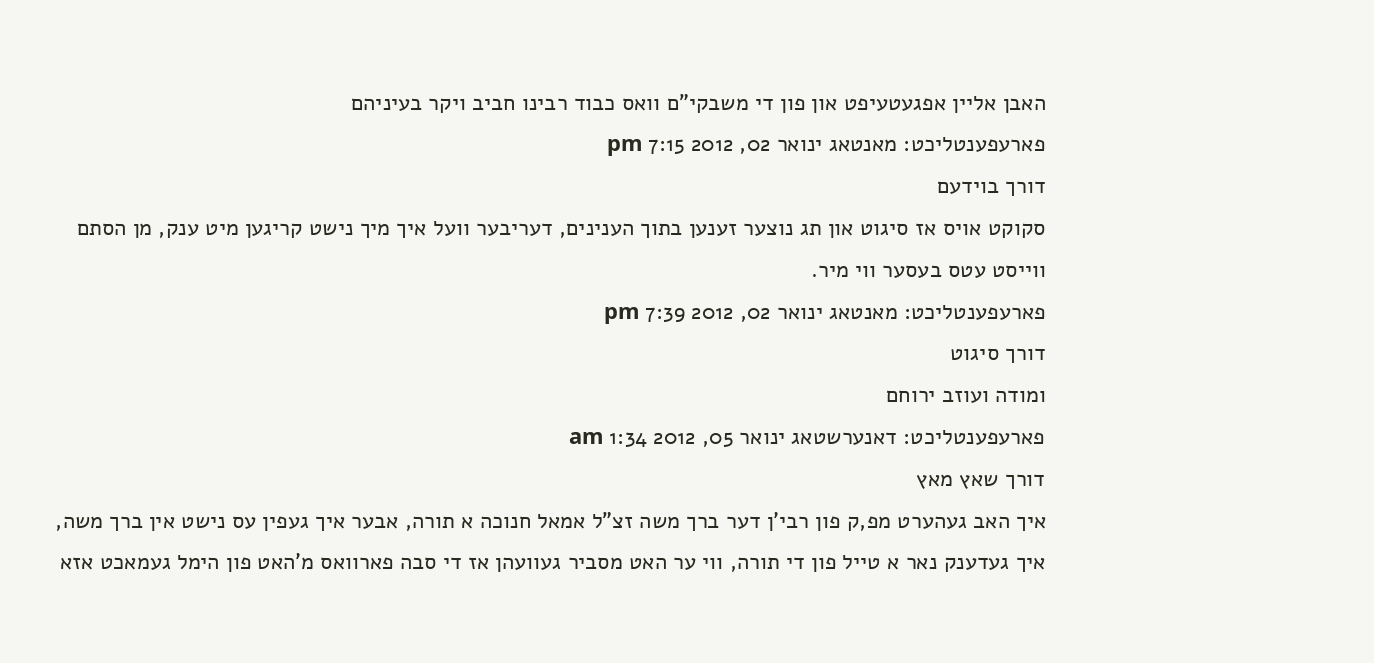האבן אליין אפגעטעיפט און פון די משבקי"ם וואס כבוד רבינו חביב ויקר בעיניהם
פארעפענטליכט: מאנטאג ינואר 02, 2012 7:15 pm
דורך בוידעם
סקוקט אויס אז סיגוט און תג נוצער זענען בתוך הענינים, דעריבער וועל איך מיך נישט קריגען מיט ענק, מן הסתם ווייסט עטס בעסער ווי מיר.
פארעפענטליכט: מאנטאג ינואר 02, 2012 7:39 pm
דורך סיגוט
ומודה ועוזב ירוחם
פארעפענטליכט: דאנערשטאג ינואר 05, 2012 1:34 am
דורך שאץ מאץ
איך האב געהערט מפ,ק פון רבי'ן דער ברך משה זצ"ל אמאל חנוכה א תורה, אבער איך געפין עס נישט אין ברך משה,
איך געדענק נאר א טייל פון די תורה, ווי ער האט מסביר געוועהן אז די סבה פארוואס מ'האט פון הימל געמאכט אזא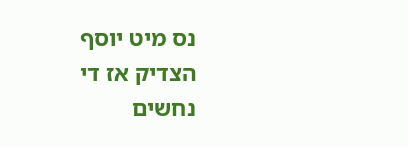נס מיט יוסף הצדיק אז די נחשים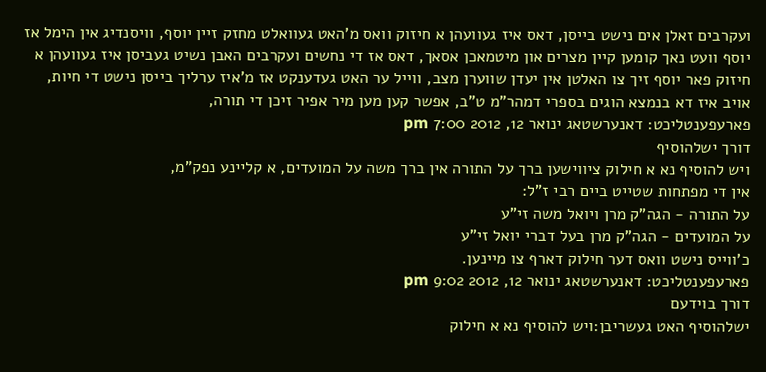ועקרבים זאלן אים נישט בייסן, דאס איז געוועהן א חיזוק וואס מ'האט געוואלט מחזק זיין יוסף, וויסנדיג אין הימל אז יוסף וועט נאך קומען קיין מצרים און מיטמאכן אסאך, דאס אז די נחשים ועקרבים האבן נשיט געביסן איז געוועהן א חיזוק פאר יוסף זיך צו האלטן אין יעדן שווערן מצב, ווייל ער האט געדענקט אז מ'איז ערליך בייסן נישט די חיות,
אויב איז דא בנמצא הוגים בספרי דמהר"מ ט"ב, אפשר קען מען מיר אפיר זיכן די תורה,
פארעפענטליכט: דאנערשטאג ינואר 12, 2012 7:00 pm
דורך ישלהוסיף
ויש להוסיף נא א חילוק ציווישען ברך על התורה אין ברך משה על המועדים, א קליינע נפק"מ,
אין די מפתחות שטייט ביים רבי ז"ל:
על התורה - הגה"ק מרן ויואל משה זי"ע
על המועדים - הגה"ק מרן בעל דברי יואל זי"ע
כ'ווייס נישט וואס דער חילוק דארף צו מיינען.
פארעפענטליכט: דאנערשטאג ינואר 12, 2012 9:02 pm
דורך בוידעם
ישלהוסיף האט געשריבן:ויש להוסיף נא א חילוק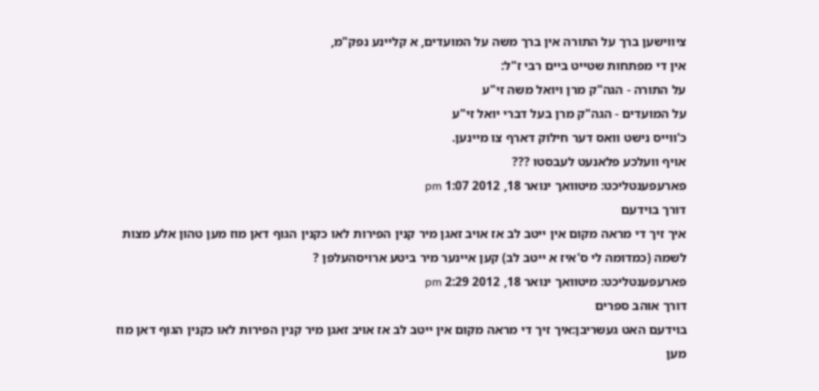ציווישען ברך על התורה אין ברך משה על המועדים, א קליינע נפק"מ,
אין די מפתחות שטייט ביים רבי ז"ל:
על התורה - הגה"ק מרן ויואל משה זי"ע
על המועדים - הגה"ק מרן בעל דברי יואל זי"ע
כ'ווייס נישט וואס דער חילוק דארף צו מיינען.
אויף וועלכע פלאנעט לעבסטו ???
פארעפענטליכט: מיטוואך ינואר 18, 2012 1:07 pm
דורך בוידעם
איך זיך די מראה מקום אין ייטב לב אז אויב זאגן מיר קנין הפירות לאו כקנין הגוף דאן מוז מען טהון אלע מצות לשמה (כמדומה לי ס'איז א ייטב לב) קען איינער מיר ביטע ארויסהעלפן ?
פארעפענטליכט: מיטוואך ינואר 18, 2012 2:29 pm
דורך אוהב ספרים
בוידעם האט געשריבן:איך זיך די מראה מקום אין ייטב לב אז אויב זאגן מיר קנין הפירות לאו כקנין הגוף דאן מוז מען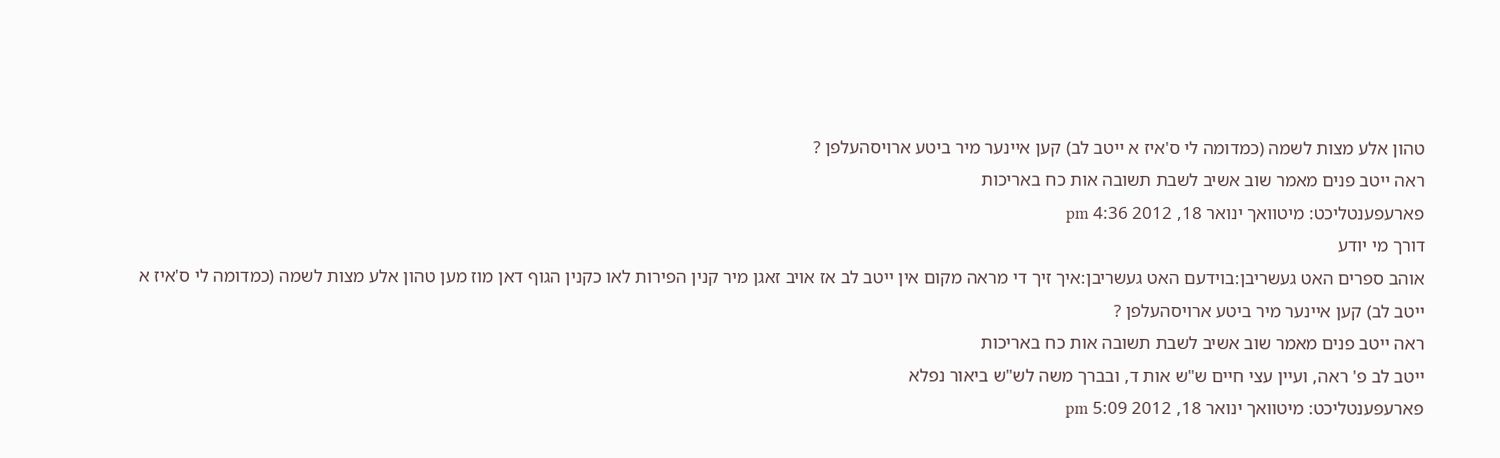טהון אלע מצות לשמה (כמדומה לי ס'איז א ייטב לב) קען איינער מיר ביטע ארויסהעלפן ?
ראה ייטב פנים מאמר שוב אשיב לשבת תשובה אות כח באריכות
פארעפענטליכט: מיטוואך ינואר 18, 2012 4:36 pm
דורך מי יודע
אוהב ספרים האט געשריבן:בוידעם האט געשריבן:איך זיך די מראה מקום אין ייטב לב אז אויב זאגן מיר קנין הפירות לאו כקנין הגוף דאן מוז מען טהון אלע מצות לשמה (כמדומה לי ס'איז א ייטב לב) קען איינער מיר ביטע ארויסהעלפן ?
ראה ייטב פנים מאמר שוב אשיב לשבת תשובה אות כח באריכות
ייטב לב פ' ראה, ועיין עצי חיים ש"ש אות ד, ובברך משה לש"ש ביאור נפלא
פארעפענטליכט: מיטוואך ינואר 18, 2012 5:09 pm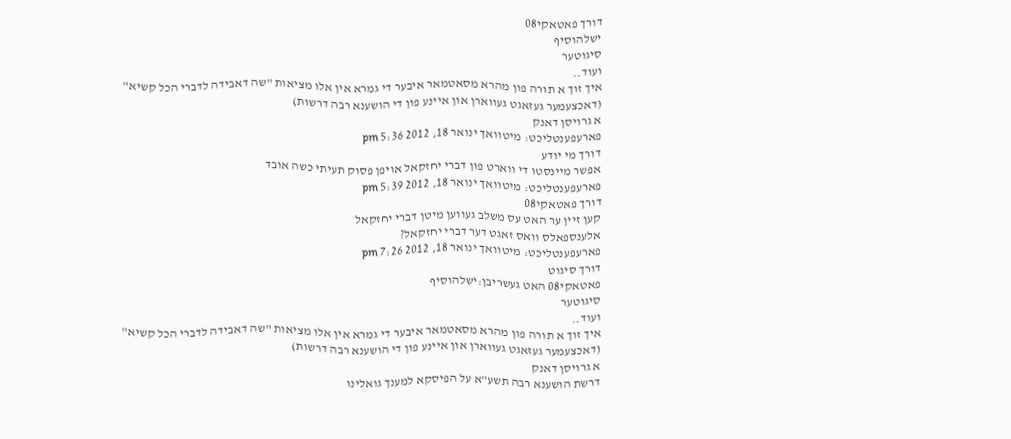דורך פאטאקי08
ישלהוסיף
סיגוטער
ועוד..
איך זוך א תורה פון מהרא מסאטמאר איבער די גמרא אין אלו מציאות "שה דאבידה לדברי הכל קשיא"
(דאכצעמער געזאגט געווארן און איינע פון די הושענא רבה דרשות)
א גרויסן דאנק
פארעפענטליכט: מיטוואך ינואר 18, 2012 5:36 pm
דורך מי יודע
אפשר מיינסטו די ווארט פון דברי יחזקאל אויפן פסוק תעיתי כשה אובד
פארעפענטליכט: מיטוואך ינואר 18, 2012 5:39 pm
דורך פאטאקי08
קען זיין ער האט עס משלב געווען מיטן דברי יחזקאל
אלענספאלס וואס זאגט דער דברי יחזקאל?
פארעפענטליכט: מיטוואך ינואר 18, 2012 7:26 pm
דורך סיגוט
פאטאקי08 האט געשריבן:ישלהוסיף
סיגוטער
ועוד..
איך זוך א תורה פון מהרא מסאטמאר איבער די גמרא אין אלו מציאות "שה דאבידה לדברי הכל קשיא"
(דאכצעמער געזאגט געווארן און איינע פון די הושענא רבה דרשות)
א גרויסן דאנק
דרשת הושענא רבה תשע"א על הפיסקא למענך גואלינו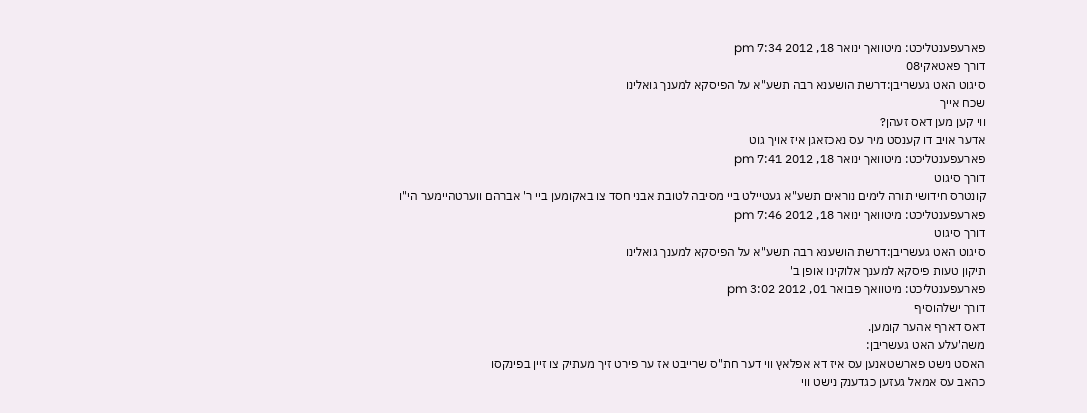פארעפענטליכט: מיטוואך ינואר 18, 2012 7:34 pm
דורך פאטאקי08
סיגוט האט געשריבן:דרשת הושענא רבה תשע"א על הפיסקא למענך גואלינו
שכח אייך
ווי קען מען דאס זעהן?
אדער אויב דו קענסט מיר עס נאכזאגן איז אויך גוט
פארעפענטליכט: מיטוואך ינואר 18, 2012 7:41 pm
דורך סיגוט
קונטרס חידושי תורה לימים נוראים תשע"א געטיילט ביי מסיבה לטובת אבני חסד צו באקומען ביי ר' אברהם ווערטהיימער הי"ו
פארעפענטליכט: מיטוואך ינואר 18, 2012 7:46 pm
דורך סיגוט
סיגוט האט געשריבן:דרשת הושענא רבה תשע"א על הפיסקא למענך גואלינו
תיקון טעות פיסקא למענך אלוקינו אופן ב'
פארעפענטליכט: מיטוואך פבואר 01, 2012 3:02 pm
דורך ישלהוסיף
דאס דארף אהער קומען.
משה'עלע האט געשריבן:
האסט נישט פארשטאנען עס איז דא אפלאץ ווי דער חת"ס שרייבט אז ער פירט זיך מעתיק צו זיין בפינקסו
כהאב עס אמאל געזען כגדענק נישט ווי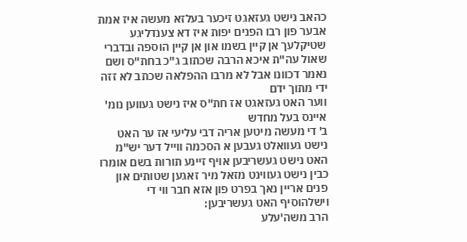כהאב נישט געזאגט זיכער בעלזא מעשה איז אמת אבער פון רבו הפנים יפות איז דא צענדליגע שטיקלעך אן קיין בשמו און אן קיין הוספה ובדברי שאול עה"ת איכא הרבה שכתוב ג"כ בחת"ס ושם נאמר דכוונו אבל לא מרבו ההפלאה שכתב לא זזה ידי מתוך ידם
ווער האט געזאגט אז חת"ס איז נישט געווען נומ' איינס בעל מחדש
ב' די מעשה מיטען אריה דבי עליעי אז ער האט נישט געוואלט געבען א הסכמה ווייל דער יש"מ האט נישט געשריבען אויף זיינע תורות בשם אומרו
כבין נישט געווינט מזאל מיר זאגען שטותים און פנים אריין נאך בפרט פון אזא חבר ווי די
וישלהוסיף האט געשריבען:
הרב משה'עלע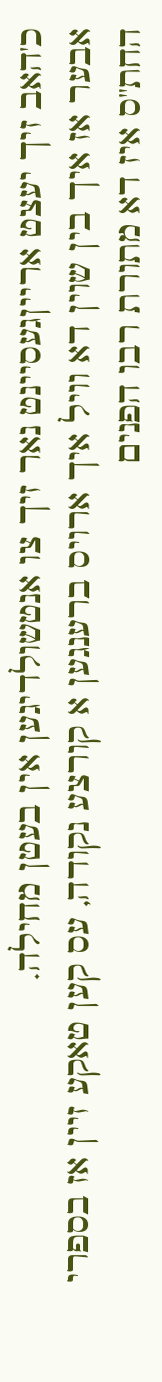כ'האב זיך יעצט ארייןגעסיינט נאר זיך צו אנטשולדיגען אין בעטן מחילה.
אבער אז איך בין שוין דא וויל איך ארויס ברענגען א קורצע נקודה, עס קען טאקע זיין אז בספרי החת"ס איז דא מתורת רבו הפנים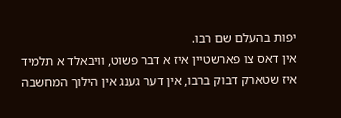יפות בהעלם שם רבו.
אין דאס צו פארשטיין איז א דבר פשוט, וויבאלד א תלמיד איז שטארק דבוק ברבו, אין דער גענג אין הילוך המחשבה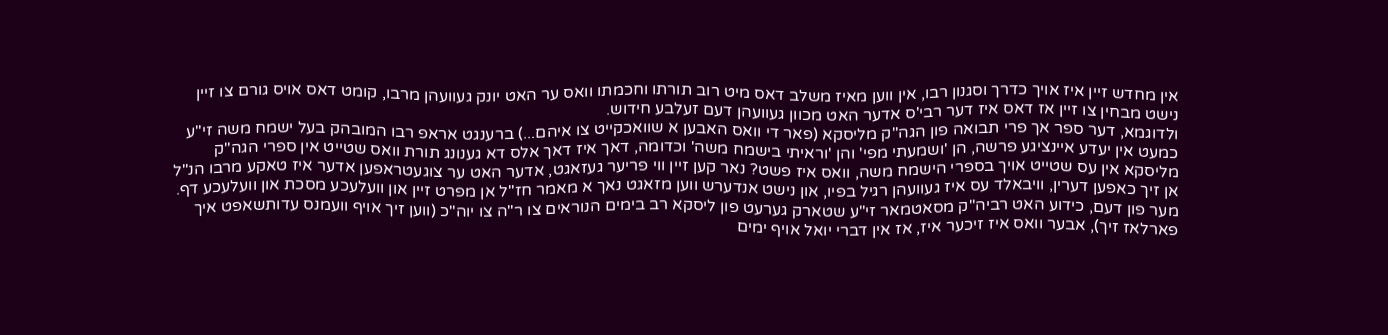אין מחדש זיין איז אויך כדרך וסגנון רבו, אין ווען מאיז משלב דאס מיט רוב תורתו וחכמתו וואס ער האט יונק געוועהן מרבו, קומט דאס אויס גורם צו זיין נישט מבחין צו זיין אז דאס איז דער רבי'ס אדער האט מכוון געוועהן דעם זעלבע חידוש.
ולדוגמא, דער ספר אך פרי תבואה פון הגה"ק מליסקא (פאר די וואס האבען א שוואכקייט צו איהם...) ברענגט אראפ רבו המובהק בעל ישמח משה זי"ע כמעט אין יעדע איינציגע פרשה, הן 'ושמעתי מפי' והן 'וראיתי בישמח משה' וכדומה, דאך איז דאך אלס דא גענונג תורת וואס שטייט אין ספרי הגה"ק מליסקא אין עס שטייט אויך בספרי הישמח משה, וואס איז פשט? נאר קען זיין ווי פריער געזאגט, אדער האט ער צוגעטראפען אדער איז טאקע מרבו הנ"ל אן זיך כאפען דערין, וויבאלד עס איז געוועהן רגיל בפיו, און נישט אנדערש ווען מזאגט נאך א מאמר חז"ל אן מפרט זיין און וועלעכע מסכת און וועלעכע דף.
מער פון דעם, כידוע האט רביה"ק מסאטמאר זי"ע שטארק גערעט פון ליסקא רב בימים הנוראים צו ר"ה צו יוה"כ (ווען זיך אויף וועמנס עדותשאפט איך פארלאז זיך), אבער וואס איז זיכער איז, אז אין דברי יואל אויף ימים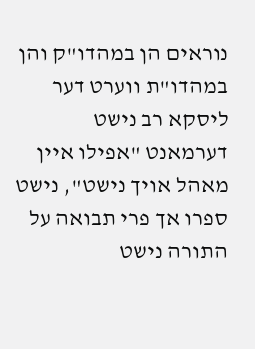נוראים הן במהדו"ק והן במהדו"ת ווערט דער ליסקא רב נישט דערמאנט "אפילו איין מאהל אויך נישט", נישט ספרו אך פרי תבואה על התורה נישט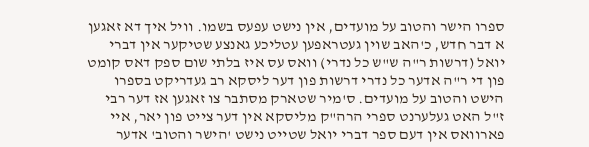ספרו הישר והטוב על מועדים, אין נישט עפעס בשמו. וויל איך דא זאגען א דבר חדש, כ'האב שוין געטראפען עטליכע גאנצע שטיקער אין דברי יואל (דרשות ר"ה ש"ש כל נדרי) וואס עס איז בלתי שום ספק דאס קומט פון די ר"ה אדער כל נדרי דרשות פון דער ליסקא רב געדריקט בספרו הישט והטוב על מועדים. ס'מיר שטארק מסתבר צו זאגען אז דער רבי ז"ל האט געלערנט ספרי הרה"ק מליסקא אין דער צייט פון יאר, איי פארוואס אין דעם ספר דברי יואל שטייט נישט 'הישר והטוב' אדער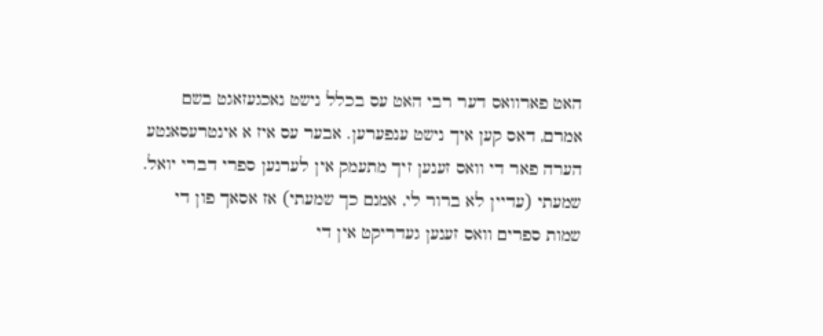האט פארוואס דער רבי האט עס בכלל נישט נאכגעזאגט בשם אמרם, דאס קען איך נישט ענפערען. אבער עס איז א אינטרעסאנטע הערה פאר די וואס זענען זיך מתעמק אין לערנען ספרי דברי יואל.
שמעתי (עדיין לא ברור לי, אמנם כך שמעתי) אז אסאך פון די שמות ספרים וואס זענען געדריקט אין די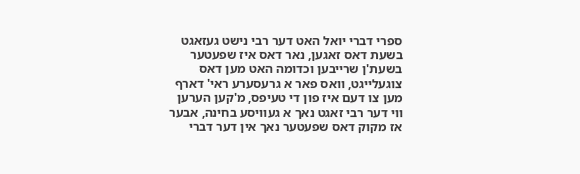ספרי דברי יואל האט דער רבי נישט געזאגט בשעת דאס זאגען, נאר דאס איז שפעטער בשעת'ן שרייבען וכדומה האט מען דאס צוגעלייגט, וואס פאר א גרעסערע ראי' דארף מען צו דעם איז פון די טעיפס, מ'קען הערען ווי דער רבי זאגט נאך א געוויסע בחינה, אבער אז מקוק דאס שפעטער נאך אין דער דברי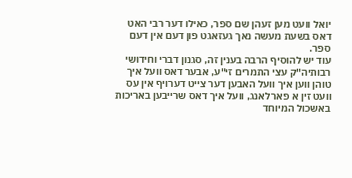יואל וועט מען זעהן שם ספר, כאילו דער רבי האט דאס בשעת מעשה נאך געזאגט פון דעם אין דעם ספר.
עוד יש להוסיף הרבה בענין זה, סגנון דברי וחידושי רבותיה"ק עצי התמרים זי"ע, אבער דאס וועל איך טוהן ווען איך וועל האבען דער צייט דערויף אין עס וועט זין א פארלאנג, וועל איך דאס שרייבען באריכות באשכול המיוחד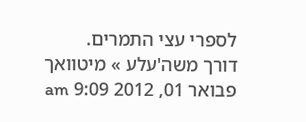לספרי עצי התמרים.
דורך משה'עלע » מיטוואך פבואר 01, 2012 9:09 am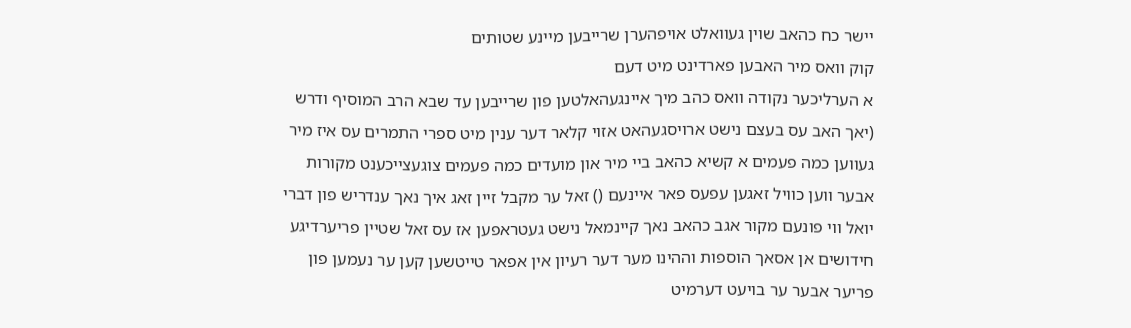יישר כח כהאב שוין געוואלט אויפהערן שרייבען מיינע שטותים
קוק וואס מיר האבען פארדינט מיט דעם
א הערליכער נקודה וואס כהב מיך איינגעהאלטען פון שרייבען עד שבא הרב המוסיף ודרש (יאך האב עס בעצם נישט ארויסגעהאט אזוי קלאר דער ענין מיט ספרי התמרים עס איז מיר געווען כמה פעמים א קשיא כהאב ביי מיר און מועדים כמה פעמים צוגעצייכענט מקורות אבער ווען כוויל זאגען עפעס פאר איינעם () זאל ער מקבל זיין זאג איך נאך ענדריש פון דברי יואל ווי פונעם מקור אגב כהאב נאך קיינמאל נישט געטראפען אז עס זאל שטיין פריערדיגע חידושים אן אסאך הוספות וההינו מער דער רעיון אין אפאר טייטשען קען ער נעמען פון פריער אבער ער בויעט דערמיט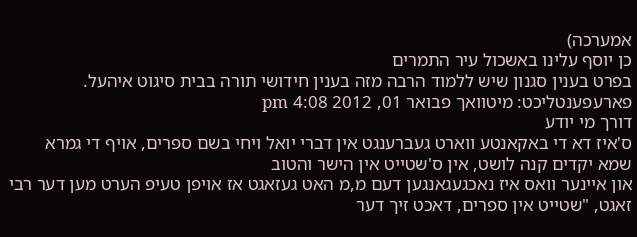אמערכה)
כן יוסף עלינו באשכול עיר התמרים
בפרט בענין סגנון שיש ללמוד הרבה מזה בענין חידושי תורה בבית סיגוט איהעל.
פארעפענטליכט: מיטוואך פבואר 01, 2012 4:08 pm
דורך מי יודע
ס'איז דא די באקאנטע ווארט געברענגט אין דברי יואל ויחי בשם ספרים, אויף די גמרא שמא יקדים קנה לושט, אין ס'שטייט אין הישר והטוב
און איינער וואס איז נאכגעגאנגען דעם מ,מ האט געזאגט אז אויפן טעיפ הערט מען דער רבי זאגט, "שטייט אין ספרים, דאכט זיך דער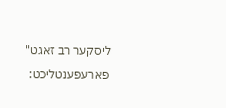ליסקער רב זאגט"
פארעפענטליכט: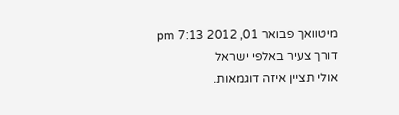מיטוואך פבואר 01, 2012 7:13 pm
דורך צעיר באלפי ישראל
אולי תציין איזה דוגמאות.